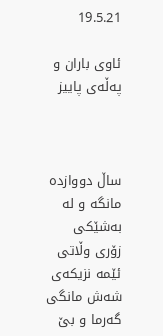19.5.21

ئاوی باران و پەڵەی پاییز



ساڵ دووازدە مانگە و لە بەشێکی زۆری وڵاتی ئێمە نزیکەی شەش مانگی گەرما و بێ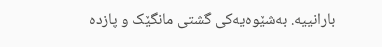بارانییە. بەشێوەیەکی گشتی مانگێک و پازدە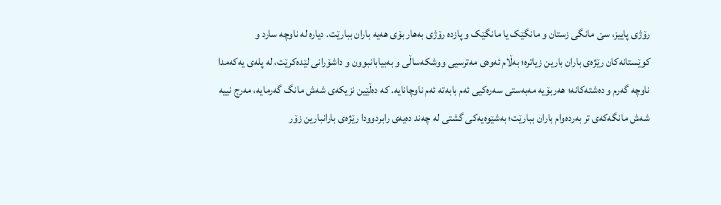رۆژی پاییز، سێ مانگی زستان و مانگێک یا مانگێک و پازدە رۆژی بەهار بۆی هەیە باران ببارێت. دیارە لە ناوچە سارد و کوێستانەکان رێژەی باران بارین زیاترە؛ بەڵام ئەوەی مەترسیی ووشکەساڵی و بەبیابانبوون و داشۆرانی لێدەکرێت، لە پلەی یەکەمدا ناوچە گەرم و دەشتەکانە؛ هەربۆیە مەبەستی سەرەکیی ئەم بابەتە ئەم ناوچانایە. کە دەڵێین نزیکەی شەش مانگ گەرمایە، مەرج نییە شەش مانگەکەی تر بەردەوام باران ببارێت؛ بەشێوەیەکی گشتی لە چەند دەیەی رابردوودا رێژەی بارانبارین زۆر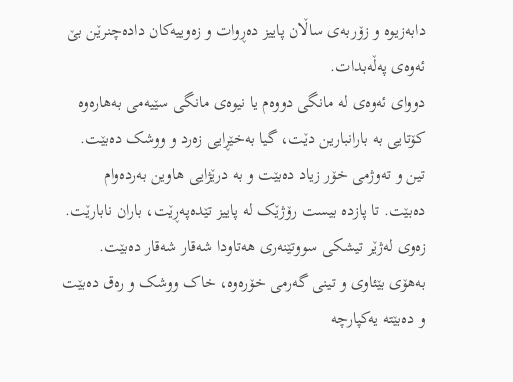دابەزیوە و زۆربەی ساڵان پاییز دەڕوات و زەوییەکان دادەچنرێن بێ ئەوەی پەڵەبدات.
دووای ئەوەی لە مانگی دووەم یا نیوەی مانگی سێیەمی بەهارەوە کۆتایی بە بارانبارین دێت، گیا بەخێڕایی زەرد و ووشک دەبێت. تین و تەوژمی خۆر زیاد دەبێت و بە درێژایی هاوین بەردەوام دەبێت. تا پازدە بیست رۆژێک لە پاییز تێدەپەڕێت، باران نابارێت. زەوی لەژێر تیشکی سووتێنەری هەتاودا شەقار شەقار دەبێت. بەهۆی بێئاوی و تینی گەرمی خۆرەوە، خاک ووشک و رەق دەبێت و دەبێتە یەکپارچە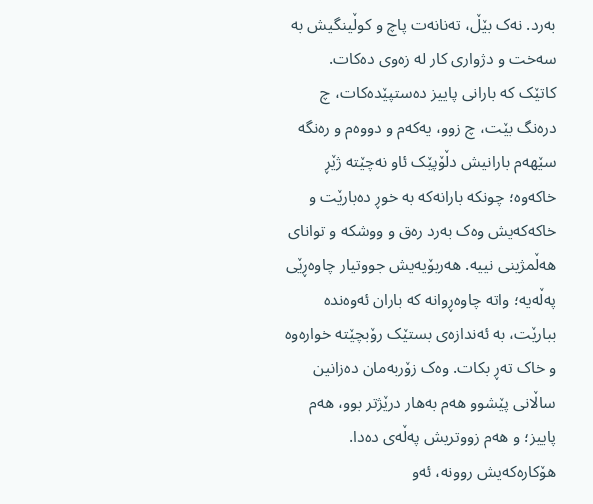بەرد. نەک بێڵ، تەنانەت پاچ و کوڵینگیش بە سەخت و دژواری کار لە زەوی دەکات.
کاتێک کە بارانی پاییز دەستپێدەکات، چ درەنگ بێت، چ زوو، یەکەم و دووەم و رەنگە سێهەم بارانیش دڵۆپێک ئاو نەچێتە ژێڕ خاکەوە؛ چونکە بارانەکە بە خوڕ دەبارێت و خاکەکەیش وەک بەرد رەق و ووشکە و توانای هەڵمژینی نییە. هەربۆیەیش جووتیار چاوەڕێی پەڵەیە؛ واتە چاوەڕوانە کە باران ئەوەندە ببارێت، بە ئەندازەی بستێک رۆبچێتە خوارەوە و خاک تەڕ بکات. وەک زۆربەمان دەزانین ساڵانی پێشوو هەم بەهار درێژتر بوو، هەم پاییز؛ و هەم زووتریش پەڵەی دەدا. هۆکارەکەیش روونە، ئەو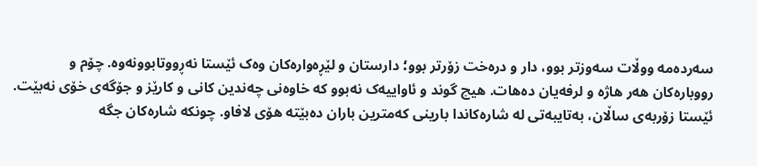سەردەمە ووڵات سەوزتر بوو، دار و درەخت زۆرتر بوو؛ دارستان و لێڕەوارەکان وەک ئێستا نەڕووتابوونەوە. چۆم و رووبارەکان هەر هاژە و لرفەیان دەهات. هیچ گوند و ئاواییەک نەبوو کە خاوەنی چەندین کانی و کارێز و جۆگەی خۆی نەبێت.
ئێستا زۆربەی ساڵان، بەتایبەتی لە شارەکاندا بارینی کەمترین باران دەبێتە هۆی لافاو. چونکە شارەکان جگە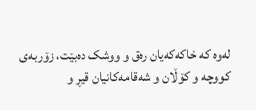لەوە کە خاکەکەیان رەق و ووشک دەبێت، زۆربەی کووچە و کۆڵان و شەقامەکانیان قیڕ و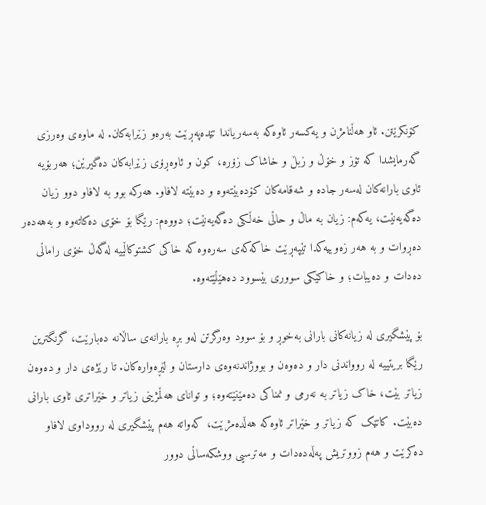کۆنکرێتن. ئاو هەڵنامژن و یەکسەر ئاوەکە بەسەریاندا تێدەپەڕێت بەرەو زێرابەکان. لە ماوەی وەرزی گەرمایشدا کە تۆز و خۆڵ و زبڵ و خاشاک زۆرە، کون و ئاوەڕۆی زێرابەکان دەگیرێن؛ هەربۆیە ئاوی بارانەکان لەسەر جادە و شەقامەکان کۆدەبێتەوە و دەبێتە لافاو. هەرکە بوو بە لافاو دوو زیان دەگەیەنێت، یەکەم: زیان بە ماڵ و حاڵی خەڵکی دەگەیەنێت؛ دووەم: رێگا بۆ خۆی دەکاتەوە و بەهەدەر دەڕوات و بە هەر زەوییەکدا تێپەڕێت خاکەکەی سەرەوە کە خاکی کشتوکاڵییە لەگەڵ خۆی راماڵی دەدات و دەیبات؛ و خاکێکی سووری بێسوود دەهێڵێتەوە.

بۆ پێشگیری لە زیانەکانی بارانی بەخوڕ و بۆ سوود وەرگرتن لەو بڕە بارانەی ساڵانە دەبارێت، گرنگترین رێگا بریتییە لە روواندنی دار و دەوەن و بووژاندنەوەی دارستان و لێڕەوارەکان. تا رێژەی دار و دەوەن زیاتر بێت، خاک زیاتر بە نەرمی و نمناکی دەمێنێتەوە؛ و توانای هەڵمژینی زیاتر و خێراتری ئاوی بارانی دەبێت. کاتێک کە زیاتر و خێراتر ئاوەکە هەڵدەمژێت، کەواتە هەم پێشگیری لە رووداوی لافاو دەکرێت و هەم زووتریش پەڵەدەدات و مەترسیی ووشکەساڵی دوور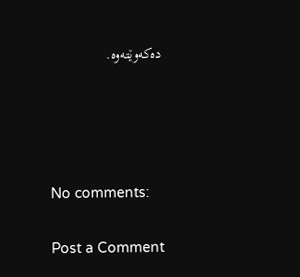دەکەوێتەوە.




No comments:

Post a Comment